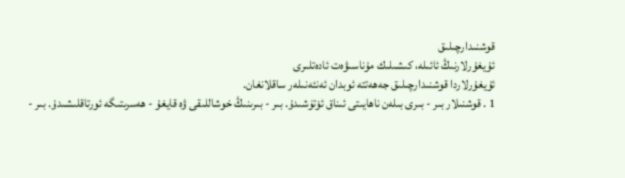قوشنىدارچىلىق
ئۇيغۇرلارنىڭ ئائىلە، كىشىلىك مۇناسىۋەت ئادەتلىرى
ئۇيغۇرلاردا قوشنىدارچىلىق جەھەتتە ئوبدان ئەنئەنىلەر ساقلانغان.
1 . قوشنىلار بىر - بىرى بىلەن ناھايىتى ئىناق ئۆتۈشىدۇ. بىر - بىرىنىڭ خوشاللىقى ۋە قايغۇ - ھەسرىتىگە ئورتاقلىشىدۇ. بىر -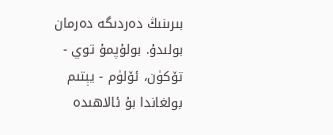بىرىنىڭ دەردىگە دەرمان بولىدۇ. بولۇپمۇ توي - تۆكۈن، ئۆلۈم - يېتىم بولغاندا بۇ ئالاھىدە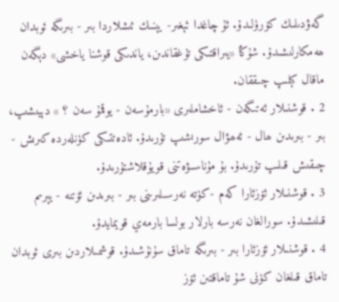گەۋدىلىك كۆرۈلىدۇ. ئۇ چاغدا ئېغىر- يېنىك ئىشلاردا بىر - بىرىگە ئوبدان ھەمكارلىشىدۇ. شۇڭا «يىراقتىكى تۇغقاندىن، ياندىكى قوشنا ياخشى» دېگەن ماقال كېلىپ چىققان.
2 . قوشنىلار ئەتىگەن - ئاخشاملىرى «بارمۇسەن - يوقمۇ سەن ؟ » دېيىشىپ، بىر - بىرىدىن ھال - ئەھۋال سورىشىپ تۇرىدۇ. ئادەتتىكى كۈنلەردە كىرىش - چىقىش قىلىپ تۇرىدۇ. بۇ مۇناسىۋەتنى قويۇقلاشتۇرىدۇ.
3 . قوشنىلار ئۆزئارا كەم -كۈتە نەرسىلىرىنى بىر - بىرىدىن ئۆتنە - يېرىم قىلىشىدۇ. سورالغان نەرسە بارلار بولسا بارمەي قويمايدۇ.
4 . قوشنىلار ئۆزئارا بىر - بىرىگە تاماق سۇنۇشىدۇ. قوشمىلاردىن بىرى ئوبدان تاماق قىلغان كۈنى شۇ تاماقتىن ئۆز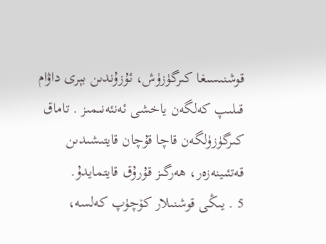قوشنىسىغا كىرگۈزۈش، ئۇزۇندىن بېرى داۋام قىلىپ كەلگەن ياخشى ئەنئەنىمىز . تاماق كىرگۈزۈلگەن قاچا قۇچان قايتىشىدىن قەتئىينەزەر، ھەرگىز قۇرۇق قايتمايدۇ.
5 . يىڭى قوشنىلار كۆچۈپ كەلسە،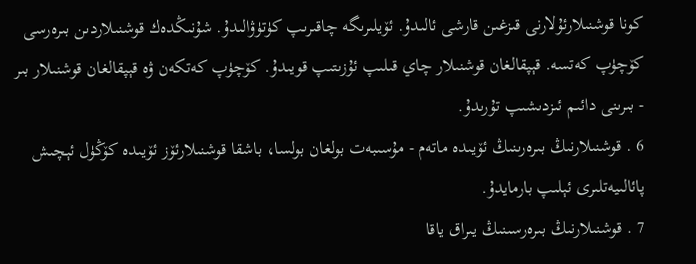كونا قوشنىلارئۇلارنى قىزغىن قارشى ئالىدۇ. ئۆيلىرىگە چاقىرىپ كۈتۈۋالىدۇ. شۇنىڭدەك قوشنىلاردىن بىرەرسى كۆچۈپ كەتسە. قېپقالغان قوشنىلار چاي قىلىپ ئۇزىتىپ قويىدۇ. كۆچۈپ كەتكەن ۋە قېپقالغان قوشنىلار بىر - بىرىنى دائىم ئىزدىشىپ تۇرىدۇ.
6 . قوشنىلارنىڭ بىرەرىنىڭ ئۆيىدە ماتەم - مۇسىبەت بولغان بولسا، باشقا قوشنىلارئۆز ئۆيىدە كۆڭۈل ئېچىش پائالىيەتلىرى ئېلىپ بارمايدۇ.
7 . قوشنىلارنىڭ بىرەرسىنىڭ يىراق ياقا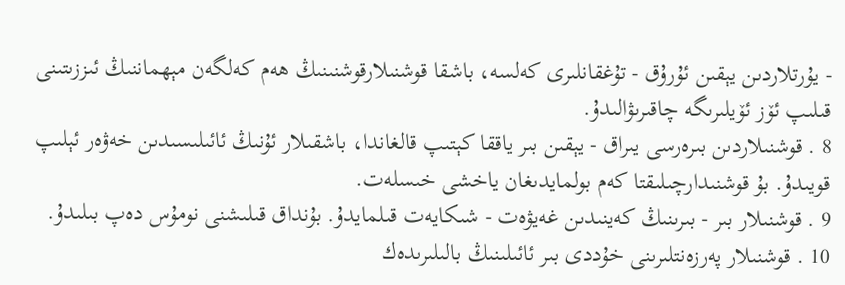- يۇرتلاردىن يېقىن ئۇرۇق - تۇغقانلىرى كەلسە، باشقا قوشنىلارقوشنىنىڭ ھەم كەلگەن مېھماننىڭ ئىززىتىنى قىلىپ ئۆز ئۆيلىرىگە چاقىرىۋالىدۇ.
8 . قوشنىلاردىن بىرەرسى يىراق - يېقىن بىر ياققا كېتىپ قالغاندا، باشقىلار ئۇنىڭ ئائىلىسىدىن خەۋەر ئېلىپ قويىدۇ. بۇ قوشنىدارچىلىقتا كەم بولمايدىغان ياخشى خىسلەت.
9 . قوشنىلار بىر - بىرىنىڭ كەينىدىن غەيۋەت - شىكايەت قىلمايدۇ. بۇنداق قىلىشنى نومۇس دەپ بىلىدۇ.
10 . قوشنىلار پەرزەنتلىرىنى خۇددى بىر ئائىلىنىڭ بالىلىرىدەك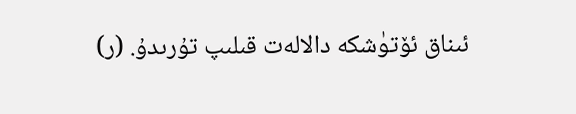ئىناق ئۆتۈشكە دالالەت قىلىپ تۇرىدۇ. (ر)